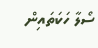ސޯލާ ހަކަތައިން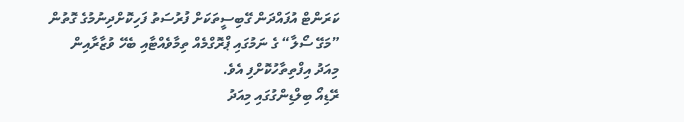ކަރަންޓް އުފައްދަން ގޭބިސީތަކަށް ފުރުސަތު ފަހިކޮށްދިނުމުގެ ގޮތުން ”މަގޭ ސޯލާ“ ގެ ނަމުގައި ޕްރޮގްމެއް ތިމާވެއްޓާއި ބެހޭ ވުޒާރާއިން މިއަދު އިފްތިތާހުކޮށްފި އެވެ.
ރޭޑިއޯ ބިލްޑިންގުގައި މިއަދު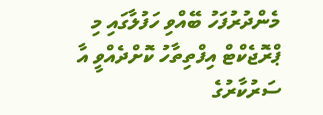މެންދުރުފަހު ބޭއްވި ހަފުލާގައި މި ޕްރޮޖެކްޓް އިފްތިތާހު ކޮށްދެއްވީ އާ ސަރުކާރުގެ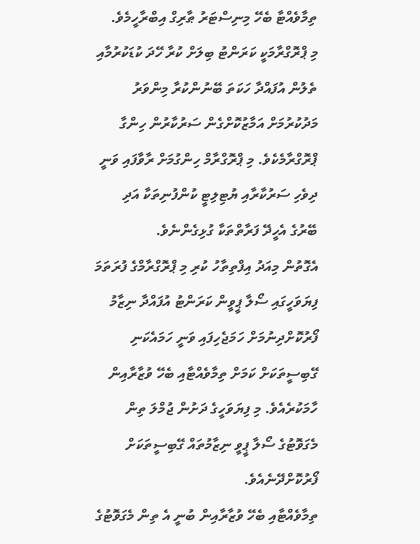ތިމާވެއްޓާ ބެހޭ މިނިސްޓަރު ޠާރިގް އިބްރާހީމެވެ.
މި ޕްރޮގްރާމަކީ ކަރަންޓު ބިލަށް ކުރާ ހޭދަ ކުޑަކުރުމާއި ތެލުން އުފައްދާ ހަކަތަ ބޭނުންކުރާ މިންވަރު މަދުކުރުމަށް އަމާޒުކޮށްގެން ސަރުކާރުން ހިންގާ ޕްރޮގްރާމެކެވެ. މި ޕްރޮގްރާމް ހިންގުމަށް ރާވާފައި ވަނީ ދިވެހި ސަރުކާރާއި ޔުޓިލިޓީ ކުންފުނިތަކާ އަދި ބޭރުގެ އެހީދޭ ފަރާތްތަކާ ގުޅިގެންނެވެ.
އެގޮތުން މިއަދު އިފްތިތާހު ކުރި މި ޕްރޮގްރާމްގެ ފުރަތަމަ ފިޔަވަހީގައި ސޯލާ ޕީވީން ކަރަންޓު އުފައްދާ ނިޒާމު ފޯރުކޮށްދިނުމަށް ހަމަޖެހިފައި ވަނީ ހަމައެކަނި ގޭބިސީތަކަށް ކަމަށް ތިމާވެއްޓާއި ބެހޭ ވުޒާރާއިން ހާމަކުރެއެވެ. މި ފިޔަވަހީގެ ދަށުން ޖުމްލަ ތިން މެގަވޮޓުގެ ސޯލާ ޕީވީ ނިޒާމުތައް ގޭބިސީތަކަށް ފޯރުކޮށްދޭނެއެވެ.
ތިމާވެއްޓާއި ބެހޭ ވުޒާރާއިން ބުނީ އެ ތިން މެގަވޮޓުގެ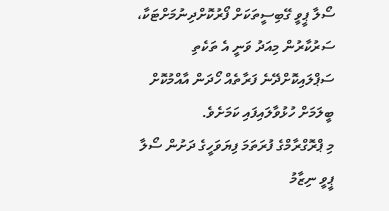ސޯލާ ޕީވީ ގޭބިސީތަކަށް ފޯރުކޮށްދިނުމަށްޓަކާ، ސަރުކާރުން މިއަދު ވަނީ އެ ތަކެތި ސަޕްލައިކޮށްދޭނެ ފަރާތެއް ހޯދަން އާއްމުކޮށް ބީލަމަށް ހުޅުވާލައިފައި ކަމަށެވެ.
މި ޕްރޮގްރާމްގެ ފުރަތަމަ ފިޔަވަހީގެ ދަށުން ސޯލާ ޕީވީ ނިޒާމު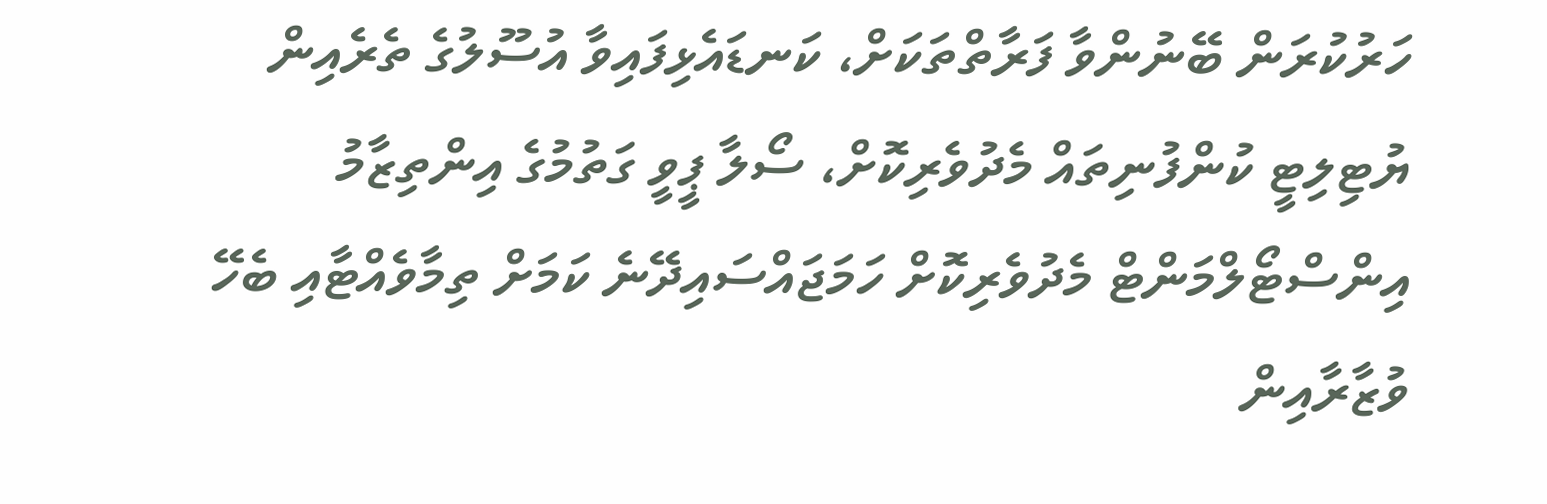ހަރުކުރަން ބޭނުންވާ ފަރާތްތަކަށް، ކަނޑައެޅިފައިވާ އުސޫލުގެ ތެރެއިން ޔުޓިލިޓީ ކުންފުނިތައް މެދުވެރިކޮށް، ސޯލާ ޕީވީ ގަތުމުގެ އިންތިޒާމު އިންސްޓޯލްމަންޓް މެދުވެރިކޮށް ހަމަޖައްސައިދޭނެ ކަމަށް ތިމާވެއްޓާއި ބެހޭ ވުޒާރާއިން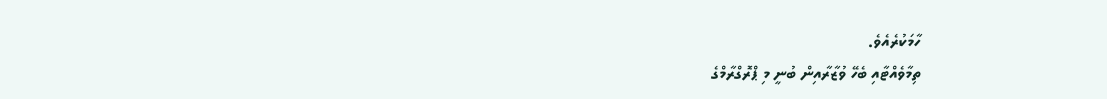ހާމަކުރެއެވެ.
ތިމާވެއްޓާއި ބެހޭ ވުޒާރާއިން ބުނީ މި ޕްރޮގްރާމްގެ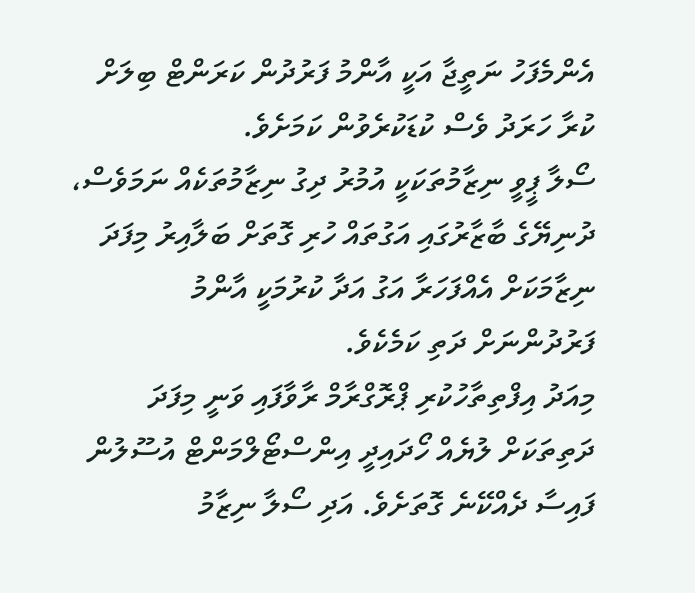އެންމެފަހު ނަތީޖާ އަކީ އާންމު ފަރުދުން ކަރަންޓް ބިލަށް ކުރާ ހަރަދު ވެސް ކުޑަކުރެވުން ކަމަށެވެ.
ސޯލާ ޕީވީ ނިޒާމުތަކަކީ އުމުރު ދިގު ނިޒާމުތަކެއް ނަމަވެސް، ދުނިޔޭގެ ބާޒާރުގައި އަގުތައް ހުރި ގޮތަށް ބަލާއިރު މިފަދަ ނިޒާމަކަށް އެއްފަހަރާ އަގު އަދާ ކުރުމަކީ އާންމު ފަރުދުންނަށް ދަތި ކަމެކެވެ.
މިއަދު އިފްތިތާހުކުރި ޕްރޮގްރާމް ރާވާފައި ވަނީ މިފަދަ ދަތިތަކަށް ލުޔެއް ހޯދައިދީ އިންސްޓޯލްމަންޓް އުސޫލުން ފައިސާ ދެއްކޭނެ ގޮތަށެވެ. އަދި ސޯލާ ނިޒާމު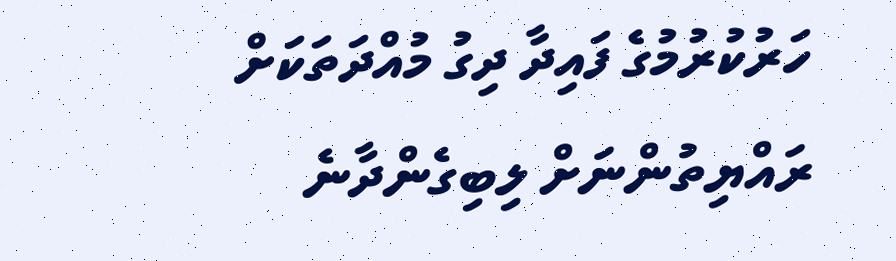ހަރުކުރުމުގެ ފައިދާ ދިގު މުއްދަތަކަށް ރައްޔިތުންނަށް ލިބިގެންދާނެ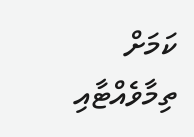ކަމަށް ތިމާވެއްޓާއި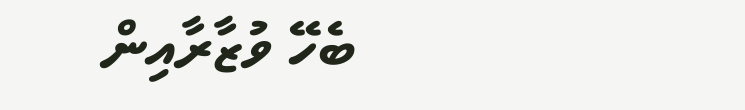ބެހޭ ވުޒާރާއިން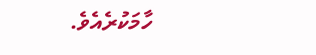ހާމަކުރެއެވެ.